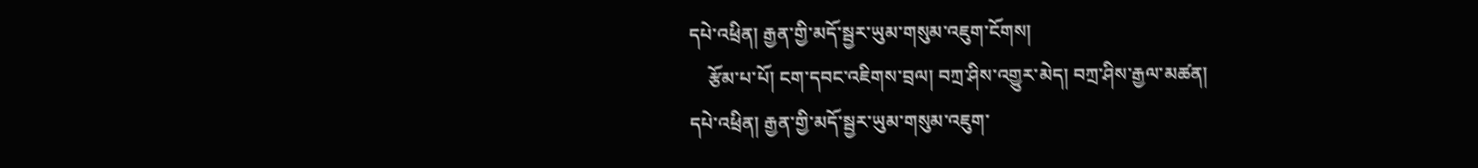དཔེ་འཕྲིན། རྒྱན་གྱི་མདོ་སྦྱར་ཡུམ་གསུམ་འཇུག་ངོགས།
    རྩོམ་པ་པོ། ངག་དབང་འཇིགས་བྲལ། བཀྲ་ཤིས་འགྱུར་མེད། བཀྲ་ཤིས་རྒྱལ་མཚན།
དཔེ་འཕྲིན། རྒྱན་གྱི་མདོ་སྦྱར་ཡུམ་གསུམ་འཇུག་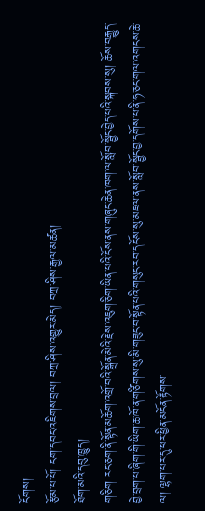ངོགས།
རྩོམ་པ་པོ། ངག་དབང་འཇིགས་བྲལ། བཀྲ་ཤིས་འགྱུར་མེད། བཀྲ་ཤིས་རྒྱལ་མཚན།
ཐོག་མའི་དབུ་ཁྱུད།
གཅིག རང་ཅག་ནི་སྟོན་མཆོག་འགྲོ་བའི་སྒྲོན་མེའི་རྗེས་འཇུག་ཅིག་ཡིན་པའི་ངོས་ནས་གཞུང་ཆེན་ཁག་ལ་སློབ་སྦྱོང་བྱེད་པའི་སྐབས་སུ། ཆོས་བརྒྱུད་བྱེ་བྲག་པ་ཞིག་གི་ཡིག་ཆ་ཁོ་ན་གཙིགས་སུ་མི་གཟུང་བ་སྟོན་པའི་གསུང་རབ་དངོས་སུ་མཇལ་ནས་སློབ་སྦྱོང་བྱ་དགོས་པ་ནི་ཧ་ཅང་གལ་འགངས་ཆེ་ལ། ལྷག་པར་དུ་ཕར་ཕྱིན་མངོན་རྟོགས་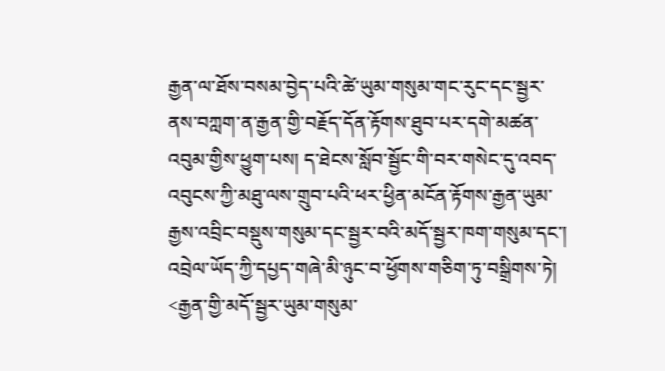རྒྱན་ལ་ཐོས་བསམ་བྱེད་པའི་ཚེ་ཡུམ་གསུམ་གང་རུང་དང་སྦྱར་ནས་བཀླག་ན་རྒྱན་གྱི་བརྗོད་དོན་རྟོགས་ཐུབ་པར་དགེ་མཚན་འབུམ་གྱིས་ཕྱུག་པས། ད་ཐེངས་སློབ་སྦྱོང་གི་བར་གསེང་དུ་འབད་འབུངས་ཀྱི་མཐུ་ལས་གྲུབ་པའི་ཕར་ཕྱིན་མངོན་རྟོགས་རྒྱན་ཡུམ་རྒྱས་འབྲིང་བསྡུས་གསུམ་དང་སྦྱར་བའི་མདོ་སྦྱར་ཁག་གསུམ་དང་། འབྲེལ་ཡོད་ཀྱི་དཔྱད་གཞེ་མི་ཉུང་བ་ཕྱོགས་གཅིག་ཏུ་བསྒྲིགས་ཏེ། <རྒྱན་གྱི་མདོ་སྦྱར་ཡུམ་གསུམ་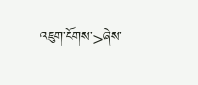འཇུག་ངོགས་>ཞེས་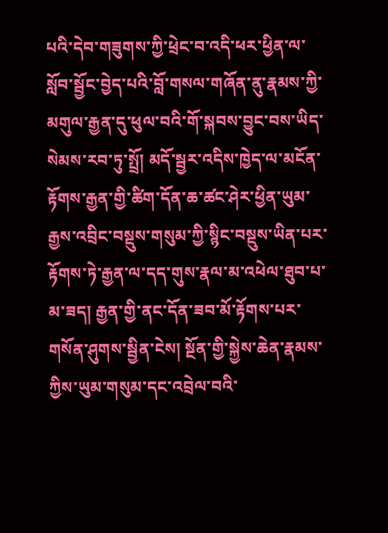པའི་དེབ་གཟུགས་ཀྱི་ཕྲེང་བ་འདི་ཕར་ཕྱིན་ལ་སློབ་སྦྱོང་བྱེད་པའི་བློ་གསལ་གཞོན་ནུ་རྣམས་ཀྱི་མགུལ་རྒྱན་དུ་ཕུལ་བའི་གོ་སྐབས་བྱུང་བས་ཡིད་སེམས་རབ་ཏུ་སྤྲོ། མདོ་སྦྱར་འདིས་ཁྱེད་ལ་མངོན་རྟོགས་རྒྱན་གྱི་ཚིག་དོན་ཆ་ཚང་ཤེར་ཕྱིན་ཡུམ་རྒྱས་འབྲིང་བསྡུས་གསུམ་ཀྱི་སྙིང་བསྡུས་ཡིན་པར་རྟོགས་ཏེ་རྒྱན་ལ་དད་གུས་རྣལ་མ་འཕེལ་ཐུབ་པ་མ་ཟད། རྒྱན་གྱི་ནང་དོན་ཟབ་མོ་རྟོགས་པར་གསོན་ཤུགས་སྦྱིན་ངེས། སྔོན་གྱི་སྐྱེས་ཆེན་རྣམས་ཀྱིས་ཡུམ་གསུམ་དང་འབྲེལ་བའི་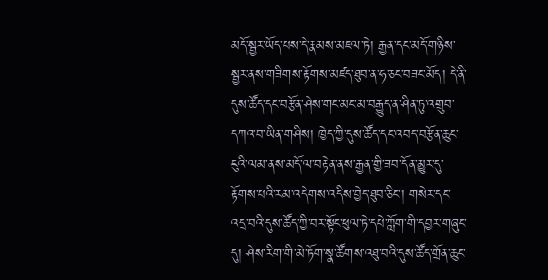མདོ་སྦྱར་ཡོད་པས་དེ་རྣམས་མཇལ་ཏེ། རྒྱན་དང་མདོ་གཉིས་སྦྱར་ནས་གཟིགས་རྟོགས་མཛད་ཐུབ་ན་ཧ་ཅང་བཟང་མོད། དེ་ནི་དུས་ཚོད་དང་བརྩོན་ཤེས་གང་མང་མ་བརྒྱུད་ན་ཤིན་ཏུ་འགྲུབ་དཀའ་བ་ཡིན་གཤིས། ཁྱེད་ཀྱི་དུས་ཚོད་དང་འབད་བརྩོན་ཆུང་ངུའི་ལམ་ནས་མདོ་ལ་བརྟེན་ནས་རྒྱན་གྱི་ཟབ་དོན་མྱུར་དུ་རྟོགས་པའི་རམ་འདེགས་འདིས་བྱེད་ཐུབ་ཅིང་། གསེར་དང་འདྲ་བའི་དུས་ཚོད་ཀྱི་བར་སྟོང་ཕུལ་ཏེ་དཔེ་ཀློག་གི་དབྱར་གཞུང་དུ། ཤེས་རིག་གི་མེ་ཏོག་སྣ་ཚོགས་འཐུ་བའི་དུས་ཚོད་གྲོན་ཆུང་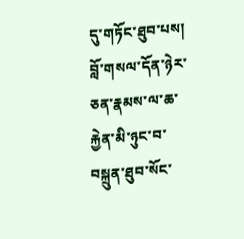དུ་གཏོང་ཐུབ་པས། བློ་གསལ་དོན་ཉེར་ཅན་རྣམས་ལ་ཆ་རྐྱེན་མི་ཉུང་བ་བསྐྲུན་ཐུབ་སོང་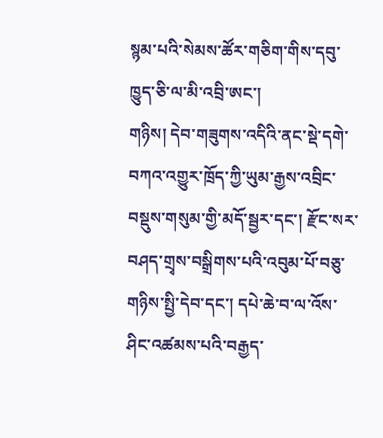སྙམ་པའི་སེམས་ཚོར་གཅིག་གིས་དབུ་ཁྱུད་ཅི་ལ་མི་འབྲི་ཨང་།
གཉིས། དེབ་གཟུགས་འདིའི་ནང་སྡེ་དགེ་བཀའ་འགྱུར་ཁྲོད་ཀྱི་ཡུམ་རྒྱས་འབྲིང་བསྡུས་གསུམ་གྱི་མདོ་སྦྱར་དང་། རྫོང་སར་བཤད་གྲྭས་བསྒྲིགས་པའི་འབུམ་པོ་བཅུ་གཉིས་སྤྱི་དེབ་དང་། དཔེ་ཆེ་བ་ལ་འོས་ཤིང་འཚམས་པའི་བརྒྱད་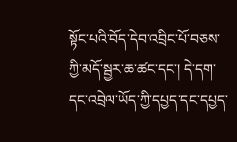སྟོང་པའི་བོད་དེབ་འབྲིང་པོ་བཅས་ཀྱི་མདོ་སྦྱར་ཆ་ཚང་དང་། དེ་དག་དང་འབྲེལ་ཡོད་ཀྱི་དཔྱད་དང་དཔྱད་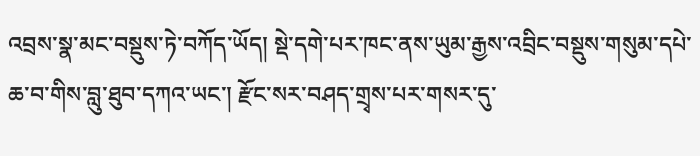འབྲས་སྣ་མང་བསྡུས་ཏེ་བཀོད་ཡོད། སྡེ་དགེ་པར་ཁང་ནས་ཡུམ་རྒྱས་འབྲིང་བསྡུས་གསུམ་དཔེ་ཆ་བ་གིས་བླུ་ཐུབ་དཀའ་ཡང་། རྫོང་སར་བཤད་གྲྭས་པར་གསར་དུ་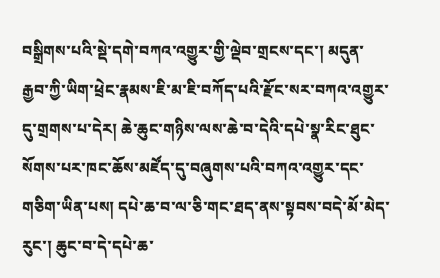བསྒྲིགས་པའི་སྡེ་དགེ་བཀའ་འགྱུར་གྱི་ལྡེབ་གྲངས་དང་། མདུན་རྒྱབ་ཀྱི་ཡིག་ཕྲེང་རྣམས་ཇི་མ་ཇི་བཀོད་པའི་རྫོང་སར་བཀའ་འགྱུར་དུ་གྲགས་པ་དེར། ཆེ་ཆུང་གཉིས་ལས་ཆེ་བ་དེའི་དཔེ་སྣ་རིང་ཐུང་སོགས་པར་ཁང་ཆོས་མཛོད་དུ་བཞུགས་པའི་བཀའ་འགྱུར་དང་གཅིག་ཡིན་པས། དཔེ་ཆ་བ་ལ་ཅི་གང་ཐད་ནས་སྟབས་བདེ་མོ་མེད་རུང་། ཆུང་བ་དེ་དཔེ་ཆ་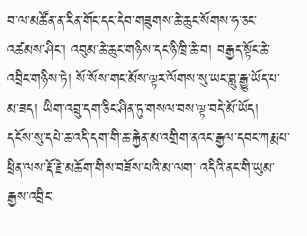བ་ལ་མཚོན་ན་རིན་གོང་དང་དེབ་གཟུགས་ཆེ་ཆུང་སོགས་ཧ་ཅང་འཚམས་ཤིང་། འབུམ་ཆེ་ཆུང་གཉིས་དང་ཉི་ཁྲི་ཆེ་བ། བརྒྱད་སྟོང་ཆེ་འབྲིང་གཉིས་ཏེ། སོ་སོས་གང་མོས་ལྟར་ལོགས་སུ་ཡང་བླུ་རྒྱུ་ཡོད་པ་མ་ཟད། ཡིག་འབྲུ་དག་ཅིང་ཤིན་ཏུ་གསལ་བས་ལྟ་བདེ་མོ་ཡོད། དངོས་སུ་དཔེ་ཆ་འདི་དག་གི་ཆ་རྐྱེན་མ་འགྲིག་ནའང་རྒྱལ་དབང་ཀརྨ་པ་ཕྲིན་ལས་རྡོ་རྗེ་མཆོག་གིས་བཟོས་པའི་མ་ལག་ འདིའི་ནང་གི་ཡུམ་རྒྱས་འབྲིང་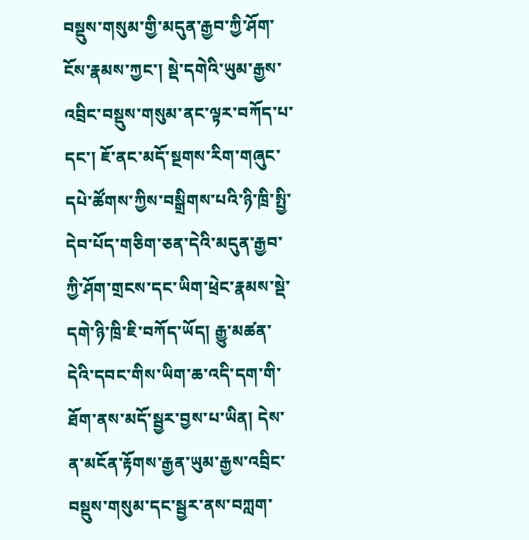བསྡུས་གསུམ་གྱི་མདུན་རྒྱབ་ཀྱི་ཤོག་ངོས་རྣམས་ཀྱང་། སྡེ་དགེའི་ཡུམ་རྒྱས་འབྲིང་བསྡུས་གསུམ་ནང་ལྟར་བཀོད་པ་དང་། ཇོ་ནང་མདོ་སྔགས་རིག་གཞུང་དཔེ་ཚོགས་ཀྱིས་བསྒྲིགས་པའི་ཉི་ཁྲི་སྤྱི་དེབ་པོད་གཅིག་ཅན་དེའི་མདུན་རྒྱབ་ཀྱི་ཤོག་གྲངས་དང་ཡིག་ཕྲེང་རྣམས་སྡེ་དགེ་ཉི་ཁྲི་ཇི་བཀོད་ཡོད། རྒྱུ་མཚན་དེའི་དབང་གིས་ཡིག་ཆ་འདི་དག་གི་ཐོག་ནས་མདོ་སྦྱར་བྱས་པ་ཡིན། དེས་ན་མངོན་རྟོགས་རྒྱན་ཡུམ་རྒྱས་འབྲིང་བསྡུས་གསུམ་དང་སྦྱར་ནས་བཀླག་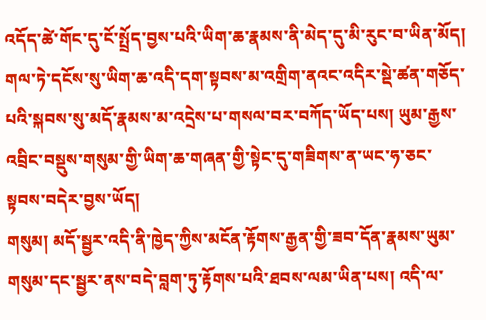འདོད་ཚེ་གོང་དུ་ངོ་སྤྲོད་བྱས་པའི་ཡིག་ཆ་རྣམས་ནི་མེད་དུ་མི་རུང་བ་ཡིན་མོད། གལ་ཏེ་དངོས་སུ་ཡིག་ཆ་འདི་དག་སྟབས་མ་འགྲིག་ནའང་འདིར་སྡེ་ཚན་གཅོད་པའི་སྐབས་སུ་མདོ་རྣམས་མ་འདྲེས་པ་གསལ་བར་བཀོད་ཡོད་པས། ཡུམ་རྒྱས་འབྲིང་བསྡུས་གསུམ་གྱི་ཡིག་ཆ་གཞན་གྱི་སྟེང་དུ་གཟིགས་ན་ཡང་ཧ་ཅང་སྟབས་བདེར་བྱས་ཡོད།
གསུམ། མདོ་སྦྱར་འདི་ནི་ཁྱེད་ཀྱིས་མངོན་རྟོགས་རྒྱན་གྱི་ཟབ་དོན་རྣམས་ཡུམ་གསུམ་དང་སྦྱར་ནས་བདེ་བླག་ཏུ་རྟོགས་པའི་ཐབས་ལམ་ཡིན་པས། འདི་ལ་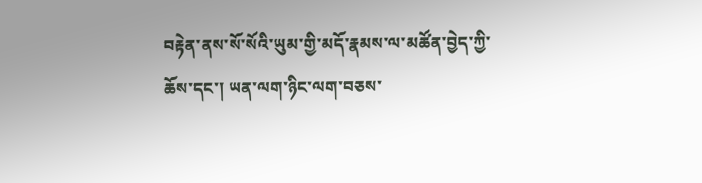བརྟེན་ནས་སོ་སོའི་ཡུམ་གྱི་མདོ་རྣམས་ལ་མཚོན་བྱེད་ཀྱི་ཆོས་དང་། ཡན་ལག་ཉིང་ལག་བཅས་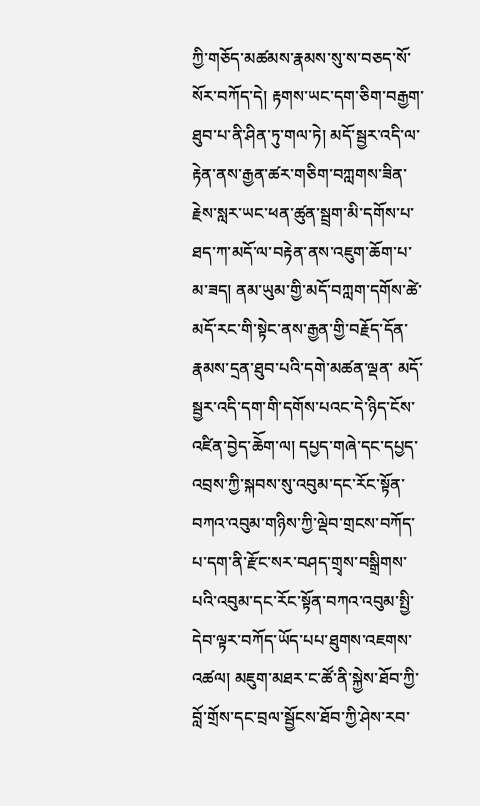ཀྱི་གཅོད་མཚམས་རྣམས་སུ་ས་བཅད་སོ་སོར་བཀོད་དེ། རྟགས་ཡང་དག་ཅིག་བརྒྱག་ཐུབ་པ་ནི་ཤིན་ཏུ་གལ་ཏེ། མདོ་སྦྱར་འདི་ལ་རྟེན་ནས་རྒྱན་ཚར་གཅིག་བཀླགས་ཟིན་རྗེས་སླར་ཡང་ཕན་ཚུན་སྦྲག་མི་དགོས་པ་ཐད་ཀ་མདོ་ལ་བརྟེན་ནས་འཇུག་ཆོག་པ་མ་ཟད། ནམ་ཡུམ་གྱི་མདོ་བཀླག་དགོས་ཚེ་མདོ་རང་གི་སྟེང་ནས་རྒྱན་གྱི་བརྗོད་དོན་རྣམས་དྲན་ཐུབ་པའི་དགེ་མཚན་ལྡན་ མདོ་སྦྱར་འདི་དག་གི་དགོས་པའང་དེ་ཉིད་ངོས་འཛིན་བྱེད་ཆེོག་ལ། དཔྱད་གཞེ་དང་དཔྱད་འབྲས་ཀྱི་སྐབས་སུ་འབུམ་དང་རོང་སྟོན་བཀའ་འབུམ་གཉིས་ཀྱི་ལྡེབ་གྲངས་བཀོད་པ་དག་ནི་རྫོང་སར་བཤད་གྲྭས་བསྒྲིགས་པའི་འབུམ་དང་རོང་སྟོན་བཀའ་འབུམ་སྤྱི་དེབ་ལྟར་བཀོད་ཡོད་པཔ་ཐུགས་འཇགས་འཚལ། མཇུག་མཐར་ང་ཚོ་ནི་སྐྱེས་ཐོབ་ཀྱི་བློ་གྲོས་དང་བྲལ་སྦྱོངས་ཐོབ་ཀྱི་ཤེས་རབ་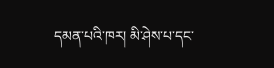དམན་པའི་ཁར། མི་ཤེས་པ་དང་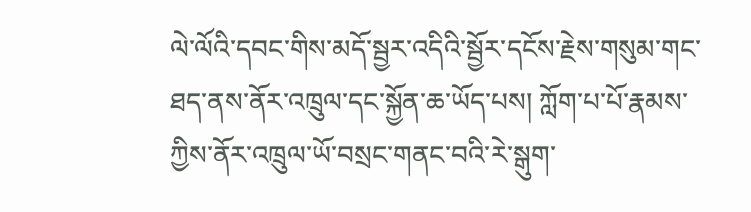ལེ་ལོའི་དབང་གིས་མདོ་སྦྱར་འདིའི་སྦྱོར་དངོས་རྗེས་གསུམ་གང་ཐད་ནས་ནོར་འཁྲུལ་དང་སྐྱོན་ཆ་ཡོད་པས། ཀློག་པ་པོ་རྣམས་ཀྱིས་ནོར་འཁྲུལ་ཡོ་བསྲང་གནང་བའི་རེ་སྒུག་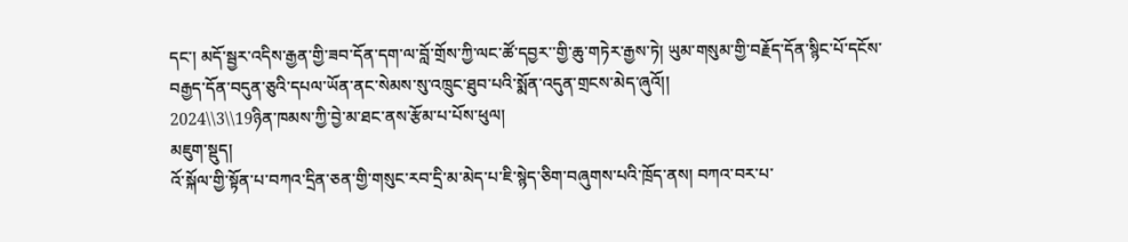དང་། མདོ་སྦྱར་འདིས་རྒྱན་གྱི་ཟབ་དོན་དག་ལ་བློ་གྲོས་ཀྱི་ལང་ཚོ་དབྱར་་གྱི་ཆུ་གཏེར་རྒྱས་ཏེ། ཡུམ་གསུམ་གྱི་བརྗོད་དོན་སྙིང་པོ་དངོས་བརྒྱད་དོན་བདུན་ཅུའི་དཔལ་ཡོན་ནང་སེམས་སུ་འཁྲུང་ཐུབ་པའི་སྨོན་འདུན་གྲངས་མེད་ཞུའོ།།
2024\\3\\19ཉིན་ཁམས་ཀྱི་བྱེ་མ་ཐང་ནས་རྩོམ་པ་པོས་ཕུལ།
མཇུག་སྡུད།
འོ་སྐོལ་གྱི་སྟོན་པ་བཀའ་དྲིན་ཅན་གྱི་གསུང་རབ་དྲི་མ་མེད་པ་ཇི་སྙེད་ཅིག་བཞུགས་པའི་ཁྲོད་ནས། བཀའ་བར་པ་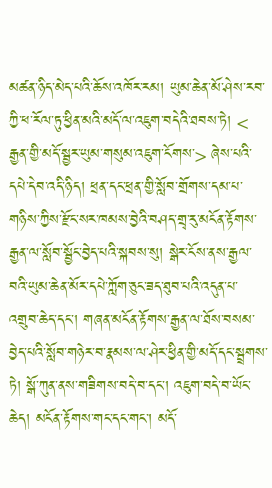མཚན་ཉིད་མེད་པའི་ཆོས་འཁོར་རམ། ཡུམ་ཆེན་མོ་ཤེས་རབ་ཀྱི་ཕ་རོལ་ཏུ་ཕྱིན་མའི་མདོ་ལ་འཇུག་བདེའི་ཐབས་ཏེ། < རྒྱན་གྱི་མདོ་སྦྱར་ཡུམ་གསུམ་འཇུག་ངོགས་> ཞེས་པའི་དཔེ་དེབ་འདི་ཉིད། ཕྲན་དང་ཕྲན་གྱི་སློབ་གྲོགས་དམ་པ་གཉིས་ཀྱིས་རྫོང་སར་ཁམས་བྱེའི་བཤད་གྲྭ་རུ་མངོན་རྟོགས་རྒྱན་ལ་སློབ་སྦྱོང་བྱེད་པའི་སྐབས་སུ། སྒེར་ངོས་ནས་རྒྱལ་བའི་ཡུམ་ཆེན་མོར་དཔེ་ཀློག་ཅུང་ཟད་ཐུབ་པའི་འདུན་པ་འགྲུབ་ཆེད་དང་། གཞན་མངོན་རྟོགས་རྒྱན་ལ་ཐོས་བསམ་བྱེད་པའི་སློབ་གཉེར་བ་རྣམས་ལ་ཤེར་ཕྱིན་གྱི་མདོ་དང་སྦྲགས་ཏེ། སྒོ་ཀུན་ནས་གཟིགས་བདེ་བ་དང་། འཇུག་བདེ་བ་ཡོང་ཆེད། མངོན་རྟོགས་གང་དང་གང་། མདོ་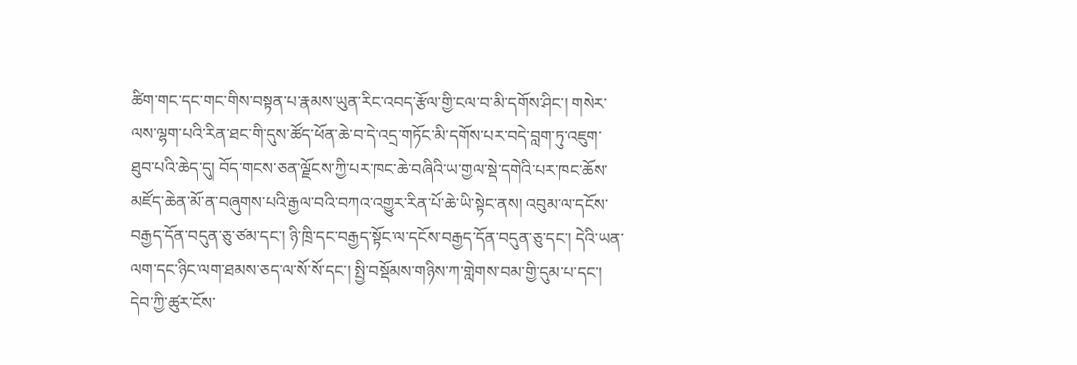ཚིག་གང་དང་གང་གིས་བསྟན་པ་རྣམས་ཡུན་རིང་འབད་རྩོལ་གྱི་ངལ་བ་མི་དགོས་ཤིང་། གསེར་ལས་ལྷག་པའི་རིན་ཐང་གི་དུས་ཚོད་ཕོན་ཆེ་བ་དེ་འདྲ་གཏོང་མི་དགོས་པར་བདེ་བླག་ཏུ་འཇུག་ཐུབ་པའི་ཆེད་དུ། བོད་གངས་ཅན་ལྗོངས་ཀྱི་པར་ཁང་ཆེ་བཞིའི་ཡ་གྱལ་སྡེ་དགེའི་པར་ཁང་ཆོས་མཛོད་ཆེན་མོ་ན་བཞུགས་པའི་རྒྱལ་བའི་བཀའ་འགྱུར་རིན་པོ་ཆེ་ཡི་སྟེང་ནས། འབུམ་ལ་དངོས་བརྒྱད་དོན་བདུན་ཅུ་ཙམ་དང་། ཉི་ཁྲི་དང་བརྒྱད་སྟོང་ལ་དངོས་བརྒྱད་དོན་བདུན་ཅུ་དང་། དེའི་ཡན་ལག་དང་ཉིང་ལག་ཐམས་ཅད་ལ་སོ་སོ་དང་། སྤྱི་བསྡོམས་གཉིས་ཀ་གླེགས་བམ་གྱི་དུམ་པ་དང་། དེབ་ཀྱི་ཚུར་ངོས་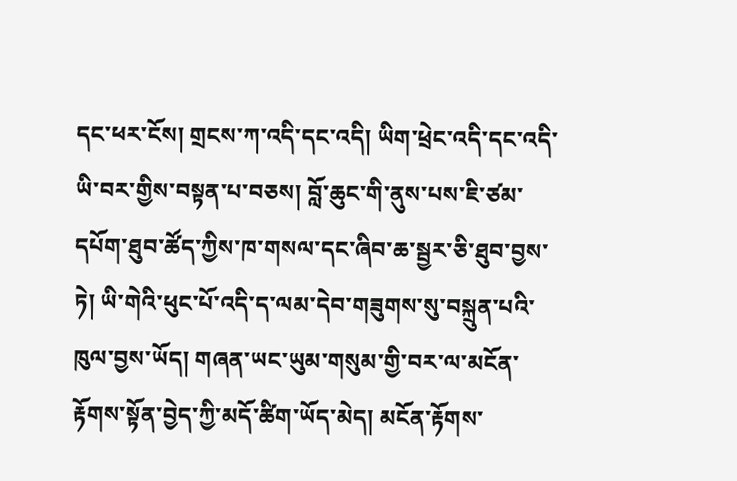དང་ཕར་ངོས། གྲངས་ཀ་འདི་དང་འདི། ཡིག་ཕྲེང་འདི་དང་འདི་ཡི་བར་གྱིས་བསྟན་པ་བཅས། བློ་ཆུང་གི་ནུས་པས་ཇི་ཙམ་དཔོག་ཐུབ་ཚོད་ཀྱིས་ཁ་གསལ་དང་ཞིབ་ཆ་སྦྱར་ཅི་ཐུབ་བྱས་ཏེ། ཡི་གེའི་ཕུང་པོ་འདི་ད་ལམ་དེབ་གཟུགས་སུ་བསྐྲུན་པའི་ཁུལ་བྱས་ཡོད། གཞན་ཡང་ཡུམ་གསུམ་གྱི་བར་ལ་མངོན་རྟོགས་སྟོན་བྱེད་ཀྱི་མདོ་ཚིག་ཡོད་མེད། མངོན་རྟོགས་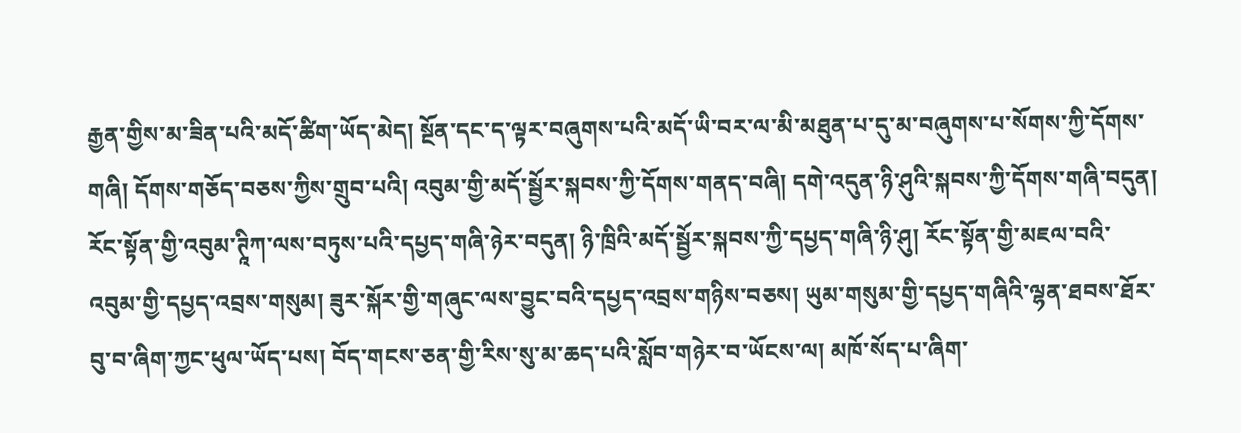རྒྱན་གྱིས་མ་ཟིན་པའི་མདོ་ཚིག་ཡོད་མེད། སྔོན་དང་ད་ལྟར་བཞུགས་པའི་མདོ་ཡི་བར་ལ་མི་མཐུན་པ་དུ་མ་བཞུགས་པ་སོགས་ཀྱི་དོགས་གཞི། དོགས་གཅོད་བཅས་ཀྱིས་གྲུབ་པའི། འབུམ་གྱི་མདོ་སྦྱོར་སྐབས་ཀྱི་དོགས་གནད་བཞི། དགེ་འདུན་ཉི་ཤུའི་སྐབས་ཀྱི་དོགས་གཞི་བདུན། རོང་སྟོན་གྱི་འབུམ་ཊཱིཀ་ལས་བཏུས་པའི་དཔྱད་གཞི་ཉེར་བདུན། ཉི་ཁྲིའི་མདོ་སྦྱོར་སྐབས་ཀྱི་དཔྱད་གཞི་ཉི་ཤུ། རོང་སྟོན་གྱི་མཇལ་བའི་འབུམ་གྱི་དཔྱད་འབྲས་གསུམ། ཟུར་སྐོར་གྱི་གཞུང་ལས་བྱུང་བའི་དཔྱད་འབྲས་གཉིས་བཅས། ཡུམ་གསུམ་གྱི་དཔྱད་གཞིའི་ལྷན་ཐབས་ཐོར་བུ་བ་ཞིག་ཀྱང་ཕུལ་ཡོད་པས། བོད་གངས་ཅན་གྱི་རིས་སུ་མ་ཆད་པའི་སློབ་གཉེར་བ་ཡོངས་ལ། མཁོ་སོད་པ་ཞིག་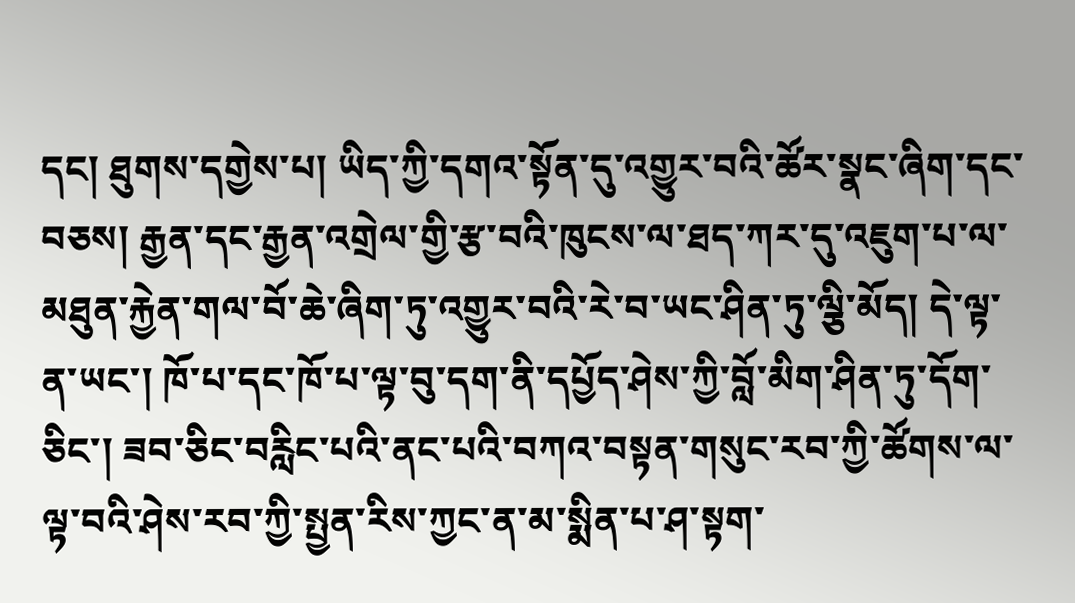དང། ཐུགས་དགྱེས་པ། ཡིད་ཀྱི་དགའ་སྟོན་དུ་འགྱུར་བའི་ཚོར་སྣང་ཞིག་དང་བཅས། རྒྱན་དང་རྒྱན་འགྲེལ་གྱི་རྩ་བའི་ཁུངས་ལ་ཐད་ཀར་དུ་འཇུག་པ་ལ་མཐུན་རྐྱེན་གལ་བོ་ཆེ་ཞིག་ཏུ་འགྱུར་བའི་རེ་བ་ཡང་ཤིན་ཏུ་ལྕི་མོད། དེ་ལྟ་ན་ཡང་། ཁོ་པ་དང་ཁོ་པ་ལྟ་བུ་དག་ནི་དཔྱོད་ཤེས་ཀྱི་བློ་མིག་ཤིན་ཏུ་དོག་ཅིང་། ཟབ་ཅིང་བརླིང་པའི་ནང་པའི་བཀའ་བསྟན་གསུང་རབ་ཀྱི་ཚོགས་ལ་ལྟ་བའི་ཤེས་རབ་ཀྱི་སྤྱན་རིས་ཀྱང་ན་མ་སྨིན་པ་ཤ་སྟག་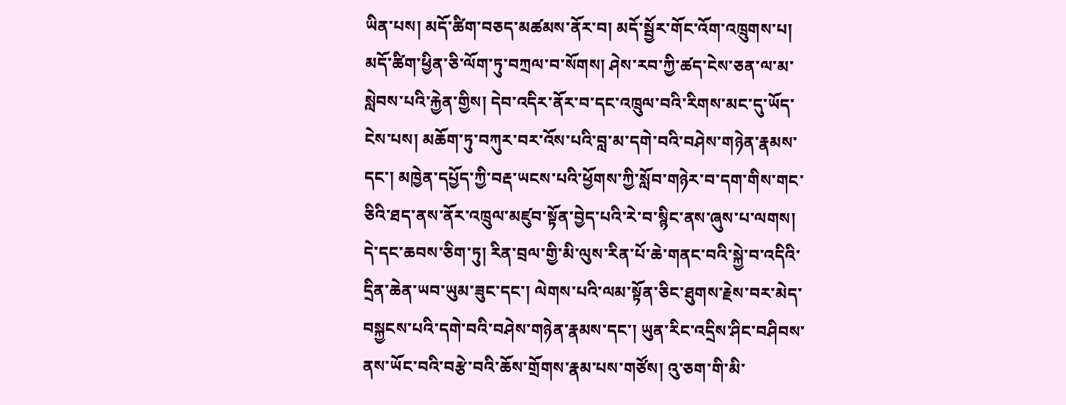ཡིན་པས། མདོ་ཚིག་བཅད་མཚམས་ནོར་བ། མདོ་སྦྱོར་གོང་འོག་འཁྲུགས་པ། མདོ་ཚིག་ཕྱིན་ཅི་ལོག་ཏུ་བཀྲལ་བ་སོགས། ཤེས་རབ་ཀྱི་ཚད་ངེས་ཅན་ལ་མ་སླེབས་པའི་རྐྱེན་གྱིས། དེབ་འདིར་ནོར་བ་དང་འཁྲུལ་བའི་རིགས་མང་དུ་ཡོད་ངེས་པས། མཆོག་ཏུ་བཀུར་བར་འོས་པའི་བླ་མ་དགེ་བའི་བཤེས་གཉེན་རྣམས་དང་། མཁྱེན་དཔྱོད་ཀྱི་བརྡ་ཡངས་པའི་ཕྱོགས་ཀྱི་སློབ་གཉེར་བ་དག་གིས་གང་ཅིའི་ཐད་ནས་ནོར་འཁྲུལ་མཛུབ་སྟོན་བྱེད་པའི་རེ་བ་སྙིང་ནས་ཞུས་པ་ལགས། དེ་དང་ཆབས་ཅིག་ཏུ། རིན་བྲལ་གྱི་མི་ལུས་རིན་པོ་ཆེ་གནང་བའི་སྐྱེ་བ་འདིའི་དྲིན་ཆེན་ཡབ་ཡུམ་ཟུང་དང་། ལེགས་པའི་ལམ་སྟོན་ཅིང་ཐུགས་རྗེས་བར་མེད་བསྐྱངས་པའི་དགེ་བའི་བཤེས་གཉེན་རྣམས་དང་། ཡུན་རིང་འདྲིས་ཤིང་བཤིབས་ནས་ཡོང་བའི་བརྩེ་བའི་ཆོས་གྲོགས་རྣམ་པས་གཙོས། འུ་ཅག་གི་མི་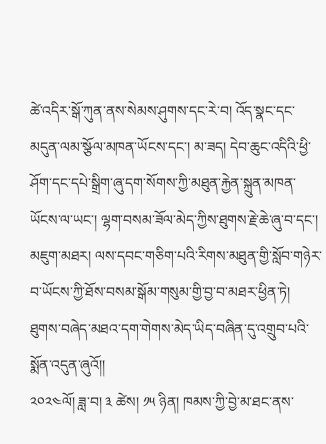ཚེ་འདིར་སྒོ་ཀུན་ནས་སེམས་ཤུགས་དང་རེ་བ། འོད་སྣང་དང་མདུན་ལམ་སྩོལ་མཁན་ཡོངས་དང་། མ་ཟད། དེབ་ཆུང་འདིའི་ཕྱི་ཤོག་དང་དཔེ་སྒྲིག་ཞུ་དག་སོགས་ཀྱི་མཐུན་རྐྱེན་སྐྲུན་མཁན་ཡོངས་ལ་ཡང་། ལྷག་བསམ་ཟོལ་མེད་ཀྱིས་ཐུགས་རྗེ་ཆེ་ཞུ་བ་དང་། མཇུག་མཐར། ལས་དབང་གཅིག་པའི་རིགས་མཐུན་གྱི་སློབ་གཉེར་བ་ཡོངས་ཀྱི་ཐོས་བསམ་སྒོམ་གསུམ་གྱི་བྱ་བ་མཐར་ཕྱིན་ཏེ། ཐུགས་བཞེད་མཐའ་དག་གེགས་མེད་ཡིད་བཞིན་དུ་འགྲུབ་པའི་སྨོན་འདུན་ཞུའོ།།                                                              ༢༠༢༤ལོ། ཟླ་བ། ༣ ཚེས། ༡༥ ཉིན། ཁམས་ཀྱི་བྱེ་མ་ཐང་ནས་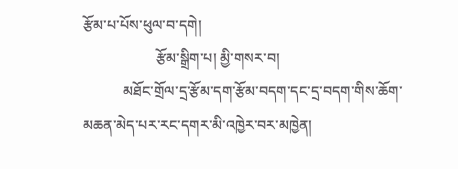རྩོམ་པ་པོས་ཕུལ་བ་དགེ།
                    རྩོམ་སྒྲིག་པ། མྱི་གསར་བ།
           མཐོང་གྲོལ་དྲ་རྩོམ་དག་རྩོམ་བདག་དང་དྲ་བདག་གིས་ཆོག་མཆན་མེད་པར་རང་དགར་མི་འཁྱེར་བར་མཁྱེན།